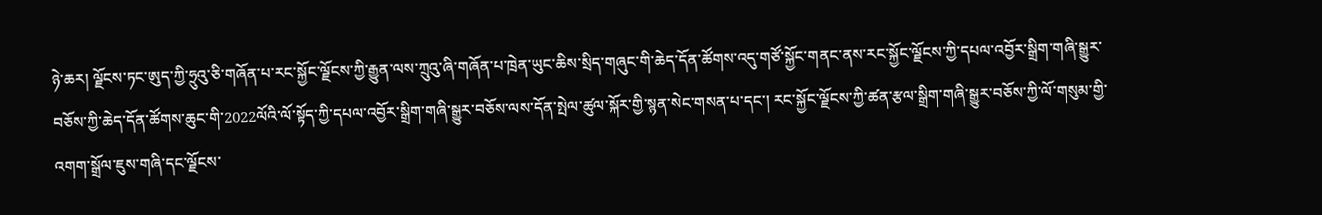ཉེ་ཆར། ལྗོངས་ཏང་ཨུད་ཀྱི་ཧྲུའུ་ཅི་གཞོན་པ་རང་སྐྱོང་ལྗོངས་ཀྱི་རྒྱུན་ལས་ཀྲུའུ་ཞི་གཞོན་པ་ཁྲེན་ཡུང་ཆིས་སྲིད་གཞུང་གི་ཆེད་དོན་ཚོགས་འདུ་གཙོ་སྐྱོང་གནང་ནས་རང་སྐྱོང་ལྗོངས་ཀྱི་དཔལ་འབྱོར་སྒྲིག་གཞི་སྒྱུར་བཅོས་ཀྱི་ཆེད་དོན་ཚོགས་ཆུང་གི་2022ལོའི་ལོ་སྟོད་ཀྱི་དཔལ་འབྱོར་སྒྲིག་གཞི་སྒྱུར་བཅོས་ལས་དོན་སྤེལ་ཚུལ་སྐོར་གྱི་སྙན་སེང་གསན་པ་དང་། རང་སྐྱོང་ལྗོངས་ཀྱི་ཚན་རྩལ་སྒྲིག་གཞི་སྒྱུར་བཅོས་ཀྱི་ལོ་གསུམ་གྱི་འགག་སྒྲོལ་ཇུས་གཞི་དང་ལྗོངས་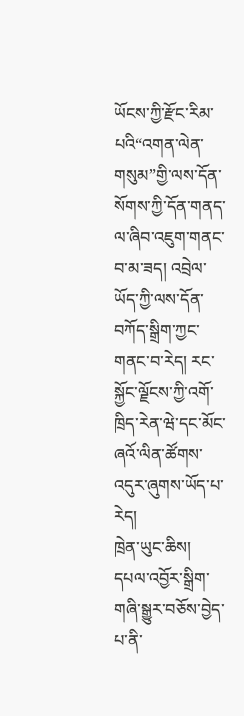ཡོངས་ཀྱི་རྫོང་རིམ་པའི“འགན་ལེན་གསུམ”གྱི་ལས་དོན་སོགས་ཀྱི་དོན་གནད་ལ་ཞིབ་འཇུག་གནང་བ་མ་ཟད། འབྲེལ་ཡོད་ཀྱི་ལས་དོན་བཀོད་སྒྲིག་ཀྱང་གནང་བ་རེད། རང་སྐྱོང་ལྗོངས་ཀྱི་འགོ་ཁྲིད་རེན་ཝེ་དང་མོང་ཞའོ་ལིན་ཚོགས་འདུར་ཞུགས་ཡོད་པ་རེད།
ཁྲེན་ཡུང་ཆིས། དཔལ་འབྱོར་སྒྲིག་གཞི་སྒྱུར་བཅོས་བྱེད་པ་ནི་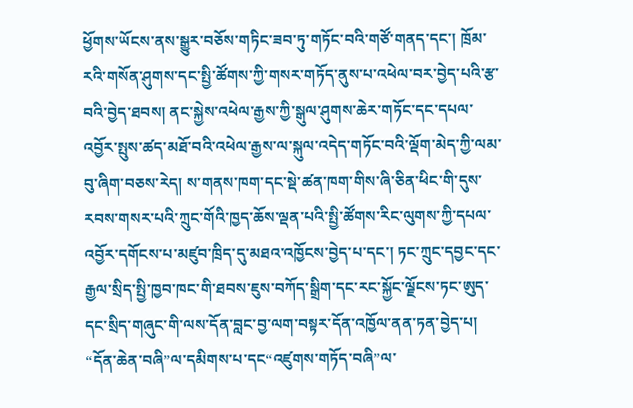ཕྱོགས་ཡོངས་ནས་སྒྱུར་བཅོས་གཏིང་ཟབ་ཏུ་གཏོང་བའི་གཙོ་གནད་དང་། ཁྲོམ་རའི་གསོན་ཤུགས་དང་སྤྱི་ཚོགས་ཀྱི་གསར་གཏོད་ནུས་པ་འཕེལ་བར་བྱེད་པའི་རྩ་བའི་བྱེད་ཐབས། ནང་སྐྱེས་འཕེལ་རྒྱས་ཀྱི་སྒུལ་ཤུགས་ཆེར་གཏོང་དང་དཔལ་འབྱོར་སྤུས་ཚད་མཐོ་བའི་འཕེལ་རྒྱས་ལ་སྐུལ་འདེད་གཏོང་བའི་ལྡོག་མེད་ཀྱི་ལམ་བུ་ཞིག་བཅས་རེད། ས་གནས་ཁག་དང་སྡེ་ཚན་ཁག་གིས་ཞི་ཅིན་ཕིང་གི་དུས་རབས་གསར་པའི་ཀྲུང་གོའི་ཁྱད་ཆོས་ལྡན་པའི་སྤྱི་ཚོགས་རིང་ལུགས་ཀྱི་དཔལ་འབྱོར་དགོངས་པ་མཛུབ་ཁྲིད་དུ་མཐའ་འཁྱོངས་བྱེད་པ་དང་། ཏང་ཀྲུང་དབྱང་དང་རྒྱལ་སྲིད་སྤྱི་ཁྱབ་ཁང་གི་ཐབས་ཇུས་བཀོད་སྒྲིག་དང་རང་སྐྱོང་ལྗོངས་ཏང་ཨུད་དང་སྲིད་གཞུང་གི་ལས་དོན་བླང་བྱ་ལག་བསྟར་དོན་འཁྱོལ་ནན་ཏན་བྱེད་པ། “དོན་ཆེན་བཞི”ལ་དམིགས་པ་དང“འཛུགས་གཏོད་བཞི”ལ་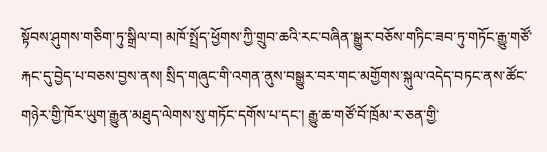སྟོབས་ཤུགས་གཅིག་ཏུ་སྒྲིལ་བ། མཁོ་སྤྲོད་ཕྱོགས་ཀྱི་གྲུབ་ཆའི་རང་བཞིན་སྒྱུར་བཅོས་གཏིང་ཟབ་ཏུ་གཏོང་རྒྱུ་གཙོ་རྐང་དུ་བྱེད་པ་བཅས་བྱས་ནས། སྲིད་གཞུང་གི་འགན་ནུས་བསྒྱུར་བར་གང་མགྱོགས་སྐུལ་འདེད་བཏང་ནས་ཚོང་གཉེར་གྱི་ཁོར་ཡུག་རྒྱུན་མཐུད་ལེགས་སུ་གཏོང་དགོས་པ་དང་། རྒྱུ་ཆ་གཙོ་བོ་ཁྲོམ་ར་ཅན་གྱི་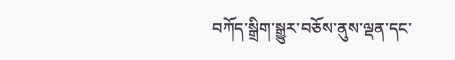བཀོད་སྒྲིག་སྒྱུར་བཅོས་ནུས་ལྡན་དང་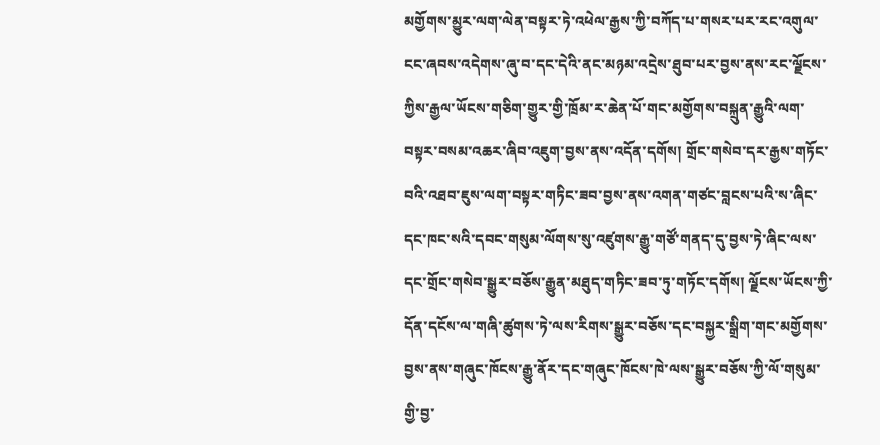མགྱོགས་མྱུར་ལག་ལེན་བསྟར་ཏེ་འཕེལ་རྒྱས་ཀྱི་བཀོད་པ་གསར་པར་རང་འགུལ་ངང་ཞབས་འདེགས་ཞུ་བ་དང་དེའི་ནང་མཉམ་འདྲེས་ཐུབ་པར་བྱས་ནས་རང་ལྗོངས་ཀྱིས་རྒྱལ་ཡོངས་གཅིག་གྱུར་གྱི་ཁྲོམ་ར་ཆེན་པོ་གང་མགྱོགས་བསྐྲུན་རྒྱུའི་ལག་བསྟར་བསམ་འཆར་ཞིབ་འཇུག་བྱས་ནས་འདོན་དགོས། གྲོང་གསེབ་དར་རྒྱས་གཏོང་བའི་འཐབ་ཇུས་ལག་བསྟར་གཏིང་ཟབ་བྱས་ནས་འགན་གཙང་བླངས་པའི་ས་ཞིང་དང་ཁང་སའི་དབང་གསུམ་ལོགས་སུ་འཛུགས་རྒྱུ་གཙོ་གནད་དུ་བྱས་ཏེ་ཞིང་ལས་དང་གྲོང་གསེབ་སྒྱུར་བཅོས་རྒྱུན་མཐུད་གཏིང་ཟབ་ཏུ་གཏོང་དགོས། ལྗོངས་ཡོངས་ཀྱི་དོན་དངོས་ལ་གཞི་ཚུགས་ཏེ་ལས་རིགས་སྒྱུར་བཅོས་དང་བསྐྱར་སྒྲིག་གང་མགྱོགས་བྱས་ནས་གཞུང་ཁོངས་རྒྱུ་ནོར་དང་གཞུང་ཁོངས་ཁེ་ལས་སྒྱུར་བཅོས་ཀྱི་ལོ་གསུམ་གྱི་བྱ་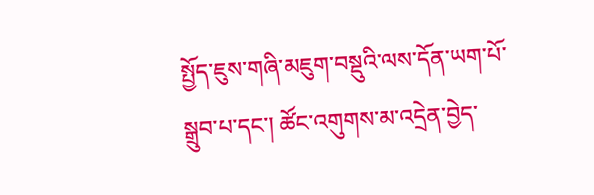སྤྱོད་ཇུས་གཞི་མཇུག་བསྡུའི་ལས་དོན་ཡག་པོ་སྒྲུབ་པ་དང་། ཚོང་འགུགས་མ་འདྲེན་བྱེད་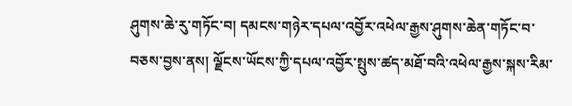ཤུགས་ཆེ་རུ་གཏོང་བ། དམངས་གཉེར་དཔལ་འབྱོར་འཕེལ་རྒྱས་ཤུགས་ཆེན་གཏོང་བ་བཅས་བྱས་ནས། ལྗོངས་ཡོངས་ཀྱི་དཔལ་འབྱོར་སྤུས་ཚད་མཐོ་བའི་འཕེལ་རྒྱས་སྐས་རིམ་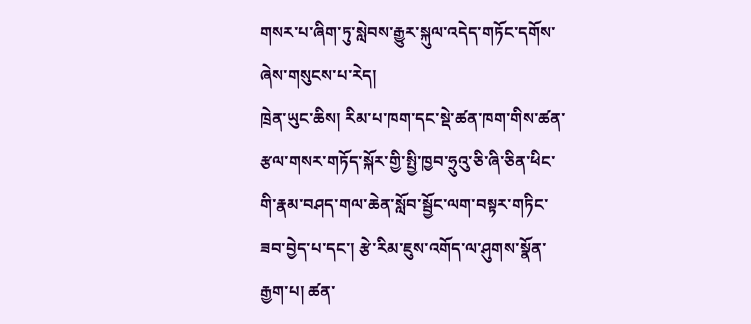གསར་པ་ཞིག་ཏུ་སླེབས་རྒྱུར་སྐུལ་འདེད་གཏོང་དགོས་ཞེས་གསུངས་པ་རེད།
ཁྲེན་ཡུང་ཆིས། རིམ་པ་ཁག་དང་སྡེ་ཚན་ཁག་གིས་ཚན་རྩལ་གསར་གཏོད་སྐོར་གྱི་སྤྱི་ཁྱབ་ཧྲུའུ་ཅི་ཞི་ཅིན་ཕིང་གི་རྣམ་བཤད་གལ་ཆེན་སློབ་སྦྱོང་ལག་བསྟར་གཏིང་ཟབ་བྱེད་པ་དང་། རྩེ་རིམ་ཇུས་འགོད་ལ་ཤུགས་སྣོན་རྒྱག་པ། ཚན་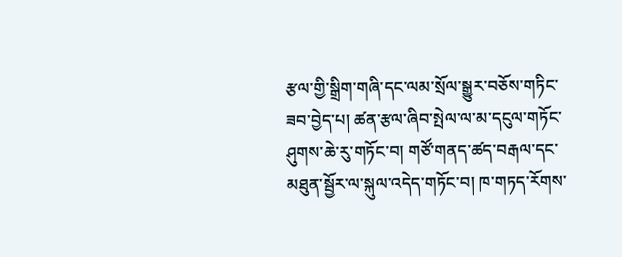རྩལ་གྱི་སྒྲིག་གཞི་དང་ལམ་སྲོལ་སྒྱུར་བཅོས་གཏིང་ཟབ་བྱེད་པ། ཚན་རྩལ་ཞིབ་སྤེལ་ལ་མ་དངུལ་གཏོང་ཤུགས་ཆེ་རུ་གཏོང་བ། གཙོ་གནད་ཚད་བརྒལ་དང་མཐུན་སྦྱོར་ལ་སྐུལ་འདེད་གཏོང་བ། ཁ་གཏད་རོགས་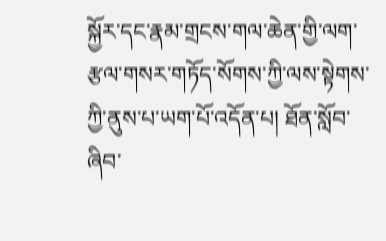སྐྱོར་དང་རྣམ་གྲངས་གལ་ཆེན་གྱི་ལག་རྩལ་གསར་གཏོད་སོགས་ཀྱི་ལས་སྟེགས་ཀྱི་ནུས་པ་ཡག་པོ་འདོན་པ། ཐོན་སློབ་ཞིབ་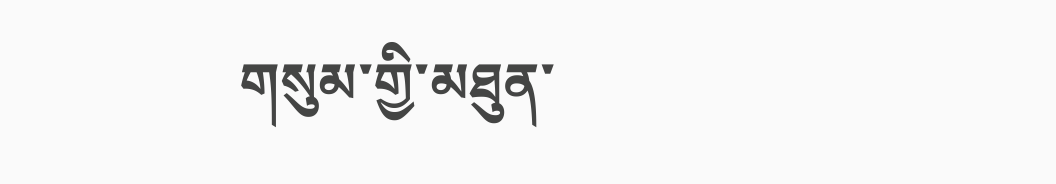གསུམ་གྱི་མཐུན་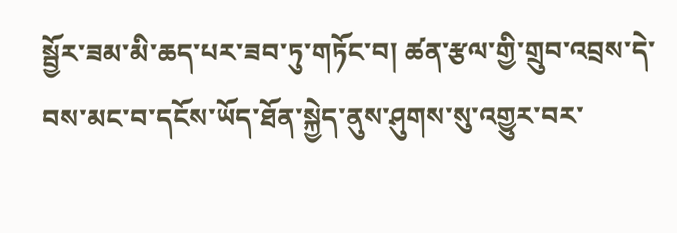སྦྱོར་ཟམ་མི་ཆད་པར་ཟབ་ཏུ་གཏོང་བ། ཚན་རྩལ་གྱི་གྲུབ་འབྲས་དེ་བས་མང་བ་དངོས་ཡོད་ཐོན་སྐྱེད་ནུས་ཤུགས་སུ་འགྱུར་བར་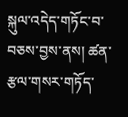སྐུལ་འདེད་གཏོང་བ་བཅས་བྱས་ནས། ཚན་རྩལ་གསར་གཏོད་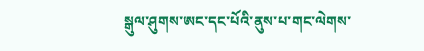སྒུལ་ཤུགས་ཨང་དང་པོའི་ནུས་པ་གང་ལེགས་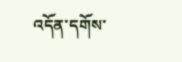འདོན་དགོས་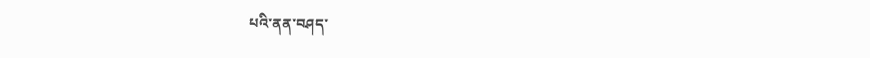པའི་ནན་བཤད་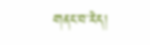གནང་བ་རེད།